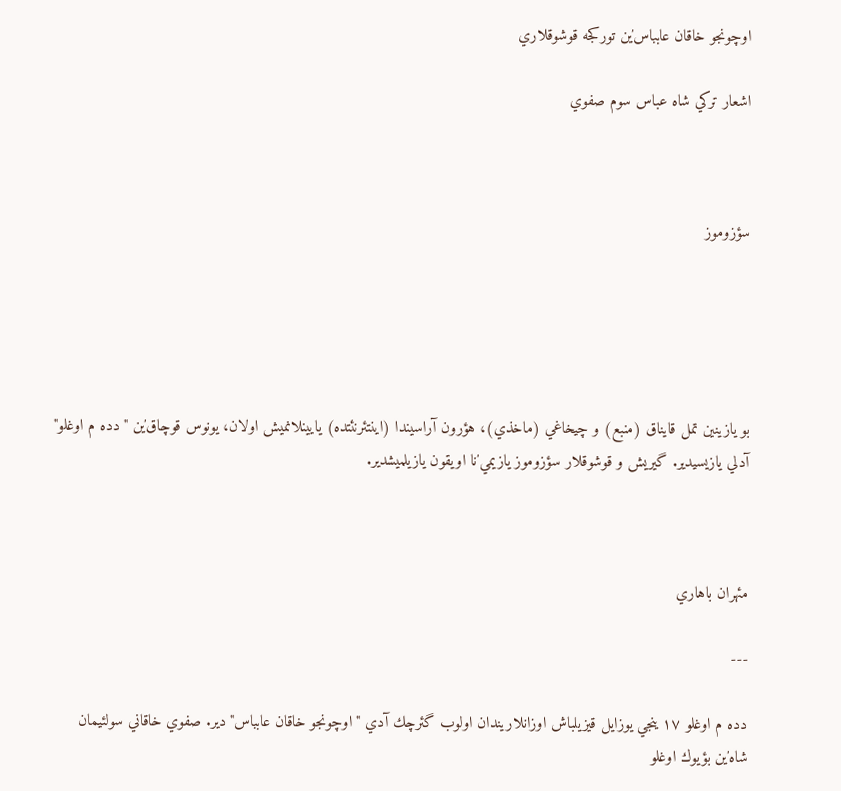اوچونجو خاقان عابباس′ين توركجه قوشوقلاري

اشعار تركي شاه عباس سوم صفوي



سؤزوموز





بو يازينين تمل قايناق (منبع) و چيخاغي (ماخذي)، هؤرون آراسيندا (اينتئرنئتده) يايينلانميش اولان، يونوس قوچاق′ين "دده م اوغلو" آدلي يازيسيدير. گيريش و قوشوقلار سؤزوموز يازيمي′نا اويقون يازيلميشدير.



مئهران باهاري

---

دده م اوغلو ١٧ ينجي يوزايل قيزيلباش اوزانلاريندان اولوب گئرچك آدي "اوچونجو خاقان عابباس"دير. صفوي خاقاني سولئيمان شاه′ين بؤيوك اوغلو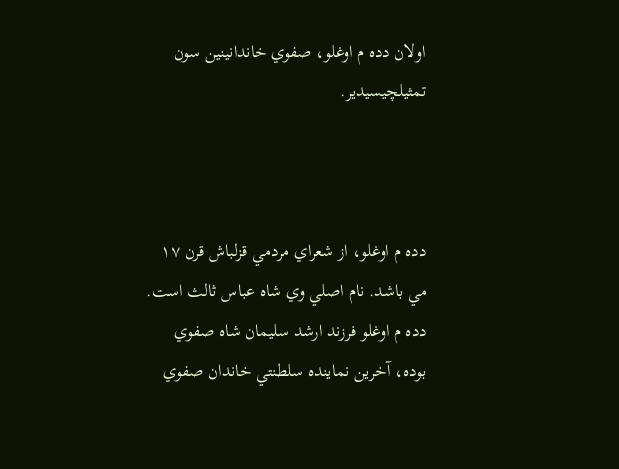اولان دده م اوغلو، صفوي خاندانينين سون تمثيلچيسيدير.



دده م اوغلو، از شعراي مردمي قزلباش قرن ١٧ مي باشد. نام اصلي وي شاه عباس ثالث است. دده م اوغلو فرزند ارشد سليمان شاه صفوي بوده، آخرين نماينده سلطنتي خاندان صفوي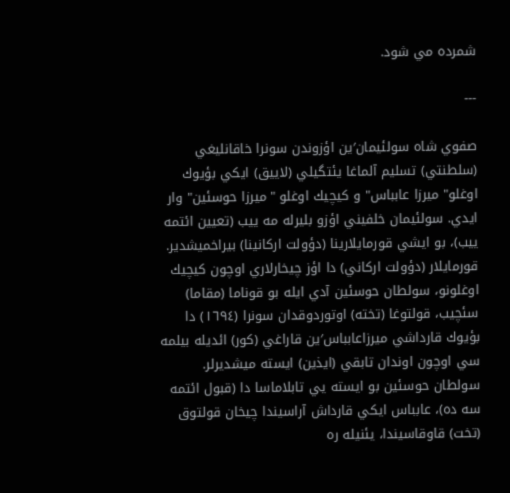شمرده مي شود.

---

صفوي شاه سولئيمان′ين اؤزوندن سونرا خاقانليغي (سلطنتي) تسليم آلماغا يئتگيلي (لاييق) ايكي بؤيوك اوغلو" ميرزا عابباس" و كيچيك اوغلو "ميرزا حوسئين" وار ايدي. سولئيمان خلفيني اؤزو بليرله مه ييب (تعيين ائتمه ييب)، بو ايشي قورمايلارينا (دؤولت اركانينا) بيراخميشدير. قورمايلار (دؤولت اركاني) دا اؤز چيخارلاري اوچون كيچيك اوغلونو، سولطان حوسئين آدي ايله بو قوناما (مقاما) سئچيب، قولتوغا (تخته) اوتوردوقدان سونرا (١٦٩٤) دا بؤيوك قارداشي ميرزاعابباس′ين قاراغي (كور) ائديله بيلمه سي اوچون اوندان تابقي (ايذين) ايسته ميشديرلر. سولطان حوسئين بو ايسته يي تابلاماسا دا (قبول ائتمه سه ده)، عابباس ايكي قارداش آراسيندا چيخان قولتوق (تخت) قاوقاسيندا، يئنيله ره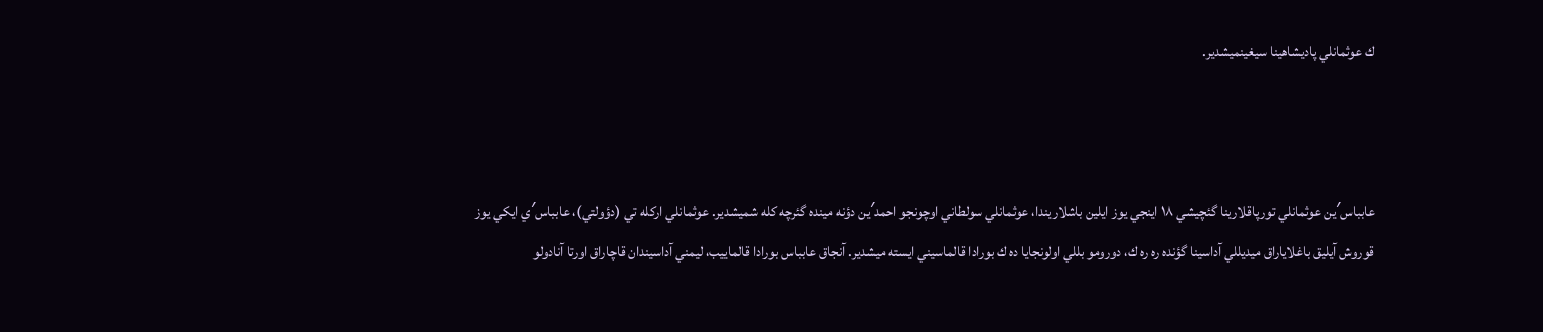ك عوثمانلي پاديشاهينا سيغينميشدير.



عابباس′ين عوثمانلي تورپاقلارينا گئچيشي ١٨ اينجي يوز ايلين باشلاريندا، عوثمانلي سولطاني اوچونجو احمد′ين دؤنه مينده گئرچه كله شميشدير. عوثمانلي اركله تي (دؤولتي)، عابباس′ي ايكي يوز قوروش آيليق باغلاياراق ميديللي آداسينا گؤنده ره ره ك، دورومو بللي اولونجايا ده ك بورادا قالماسيني ايسته ميشدير. آنجاق عابباس بورادا قالماييب، ليمني آداسيندان قاچاراق اورتا آنادولو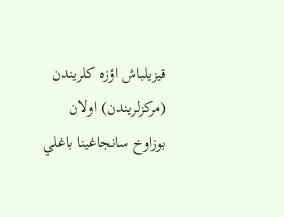قيزيلباش اؤزه كلريندن (مركزلريندن) اولان بوزاوخ سانجاغينا باغلي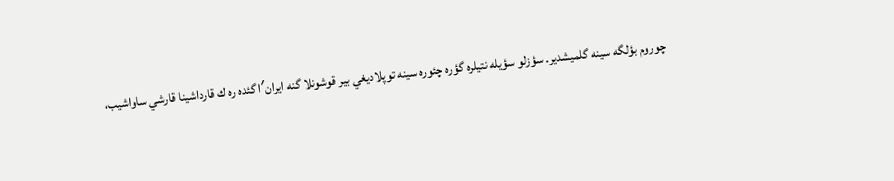چوروم بؤلگه سينه گلميشدير. سؤزلو سؤيله نتيلره گؤره چئوره سينه توپلاديغي بير قوشونلا گنه ايران′ا گئده ره ك قارداشينا قارشي ساواشيب،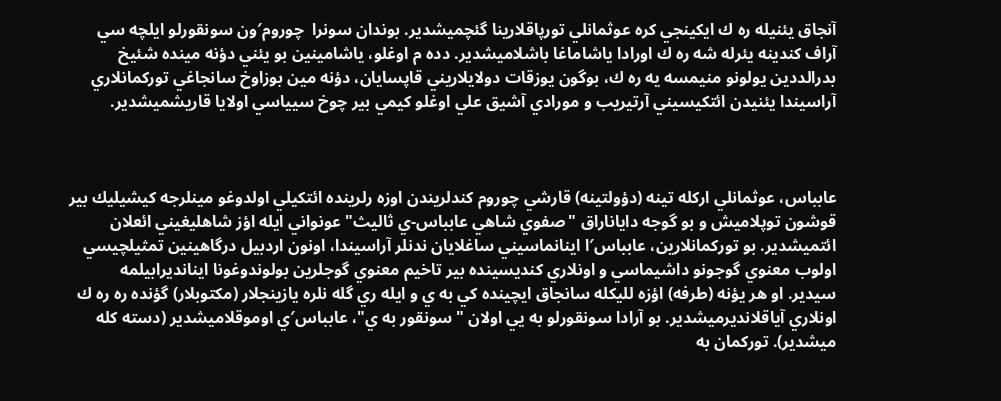آنجاق يئنيله ره ك ايكينجي كره عوثمانلي تورپاقلارينا گئچميشدير. بوندان سونرا  چوروم′ون سونقورلو ايلچه سي آراف كندينه يئرله شه ره ك اورادا ياشاماغا باشلاميشدير. دده م اوغلو، ياشامينين بو يئني دؤنه مينده شئيخ بدرالددين يولونو منيمسه يه ره ك، بوگون يوزقات دولايلاريني قاپسايان، دؤنه مين بوزاوخ سانجاغي توركمانلاري آراسيندا يئنيدن ائتكيسيني آرتيريب و مورادي آشيق علي اوغلو كيمي بير چوخ سيياسي اولايا قاريشميشدير.



عابباس، عوثمانلي اركله تينه (دؤولتينه) قارشي چوروم كندلريندن اوزه رلرينده ائتكيلي اولدوغو مينلرجه كيشيليك بير قوشون توپلاميش و بو گوجه داياناراق "صفوي شاهي عابباس-ي ثاليث" عونواني ايله اؤز شاهليغيني ائعلان ائتميشدير. بو توركمانلارين، عابباس′ا اينانماسيني ساغلايان ندنلر آراسيندا، اونون اردبيل درگاهينين تمثيلچيسي اولوب معنوي گوجونو داشيماسي و اونلاري كنديسينده بير تاخيم معنوي گوجلرين بولوندوغونا اينانديرابيلمه سيدير. او هر يؤنه (طرفه) اؤزه لليكله سانجاق ايچينده كي به ي و ايله ري گله نلره يازينجلار (مكتوبلار) گؤنده ره ره ك اونلاري آياقلانديرميشدير. بو آرادا سونقورلو به يي اولان "سونقور به ي"، عابباس′ي اوموقلاميشدير (دسته كله ميشدير). توركمان به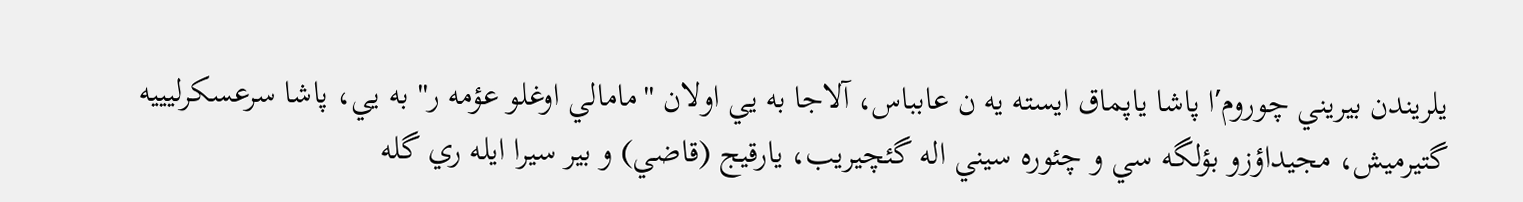يلريندن بيريني چوروم′ا پاشا ياپماق ايسته يه ن عابباس، آلاجا به يي اولان "مامالي اوغلو عؤمه ر" به يي، پاشا سرعسكرليييه گتيرميش، مجيداؤزو بؤلگه سي و چئوره سيني اله گئچيريب، يارقيج (قاضي) و بير سيرا ايله ري گله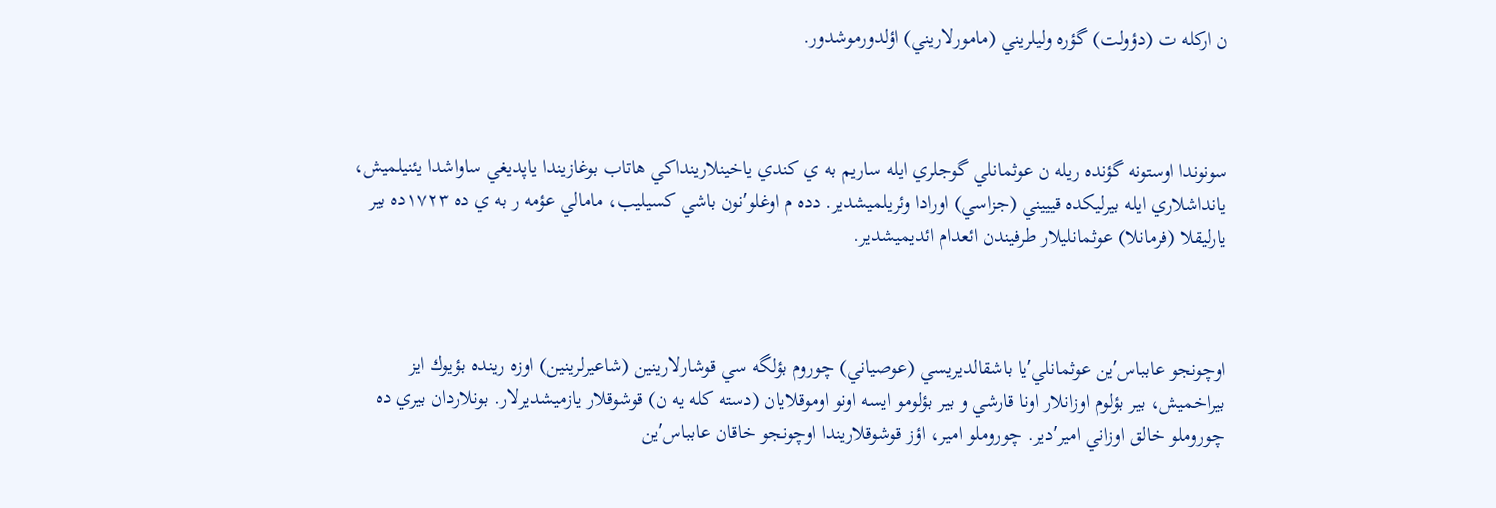ن اركله ت (دؤولت) گؤره وليلريني (مامورلاريني) اؤلدورموشدور.



سونوندا اوستونه گؤنده ريله ن عوثمانلي گوجلري ايله ساريم به ي كندي ياخينلارينداكي هاتاب بوغازيندا ياپديغي ساواشدا يئنيلميش، يانداشلاري ايله بيرليكده قيييني (جزاسي) اورادا وئريلميشدير. دده م اوغلو′نون باشي كسيليب، مامالي عؤمه ر به ي ده ١٧٢٣ده بير يارليقلا (فرمانلا) عوثمانليلار طرفيندن ائعدام ائديميشدير.



اوچونجو عابباس′ين عوثمانلي′يا باشقالديريسي (عوصياني) چوروم بؤلگه سي قوشارلارينين (شاعيرلرينين) اوزه رينده بؤيوك ايز بيراخميش، بير بؤلوم اوزانلار اونا قارشي و بير بؤلومو ايسه اونو اوموقلايان (دسته كله يه ن) قوشوقلار يازميشديرلار. بونلاردان بيري ده چوروملو خالق اوزاني امير′دير. چوروملو امير، اؤز قوشوقلاريندا اوچونجو خاقان عابباس′ين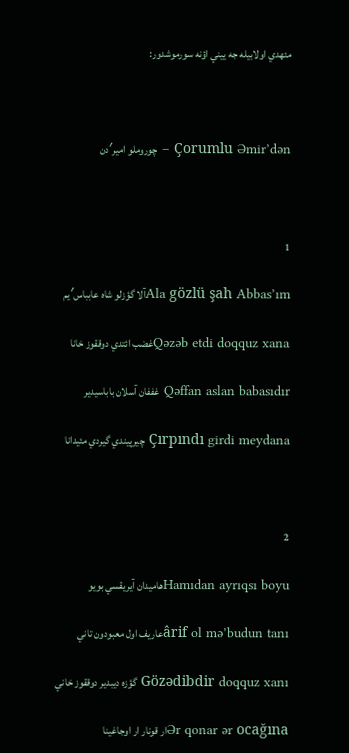مئهدي اولابيله جه ييني اؤنه سورموشدور:



Çorumlu Əmir’dən – چوروملو امير′دن



1

Ala gözlü şah Abbas’ımآلا گؤزلو شاه عابباس′يم

Qəzəb etdi doqquz xanaغضب ائتدي دوققوز خانا

Qəffan aslan babasıdır غففان آسلان باباسيدير

Çırpındı girdi meydana چيرپيندي گيردي مئيدانا



2

Hamıdan ayrıqsı boyuهاميدان آيريقسي بويو

ârif ol mə’budun tanıعاريف اول معبودون تاني

Gözədibdir doqquz xanı گؤزه ديبدير دوققوز خاني

Ər qonar ər ocağınaار قونار ار اوجاغينا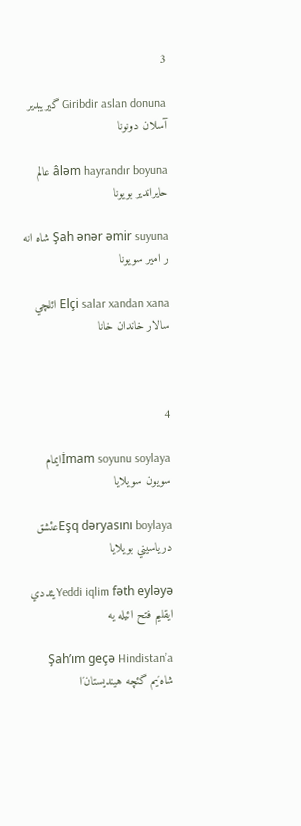3

Giribdir aslan donuna گيريبدير آسلان دونونا

âləm hayrandır boyuna عالم حايراندير بويونا

Şah ənər əmir suyuna شاه انه ر امير سويونا

Elçi salar xandan xana ائلچي سالار خاندان خانا



4

İmam soyunu soylayaايمام سويون سويلايا

Eşq dəryasını boylayaعئشق درياسيني بويلايا

Yeddi iqlim fəth eyləyəيئددي ايقليم فتح ائيله يه

Şah’ım geçə Hindistan’a شاه′يم گئچه هينديستان′ا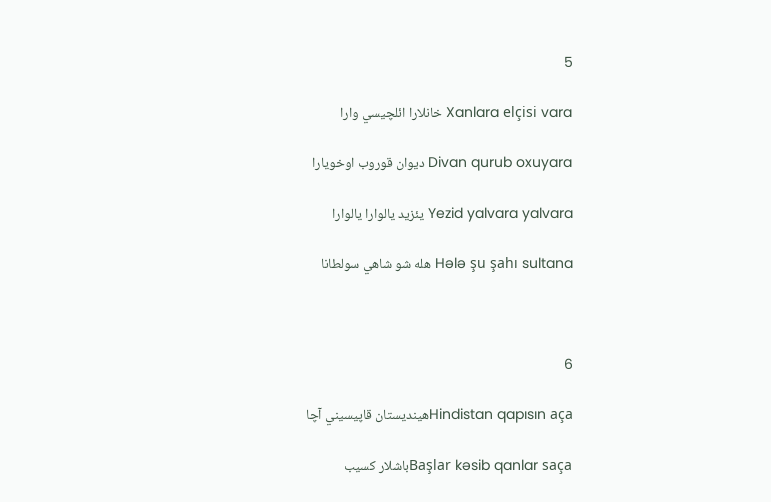5

Xanlara elçisi vara خانلارا ائلچيسي وارا

Divan qurub oxuyara ديوان قوروب اوخويارا

Yezid yalvara yalvara يئزيد يالوارا يالوارا

Hələ şu şahı sultana هله شو شاهي سولطانا



6

Hindistan qapısın açaهينديستان قاپيسيني آچا

Başlar kəsib qanlar saçaباشلار كسيب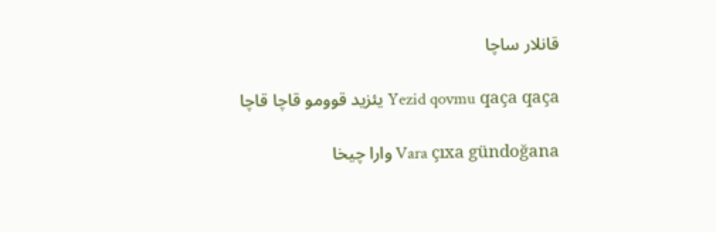قانلار ساچا

Yezid qovmu qaça qaça يئزيد قوومو قاچا قاچا

Vara çıxa gündoğana وارا چيخا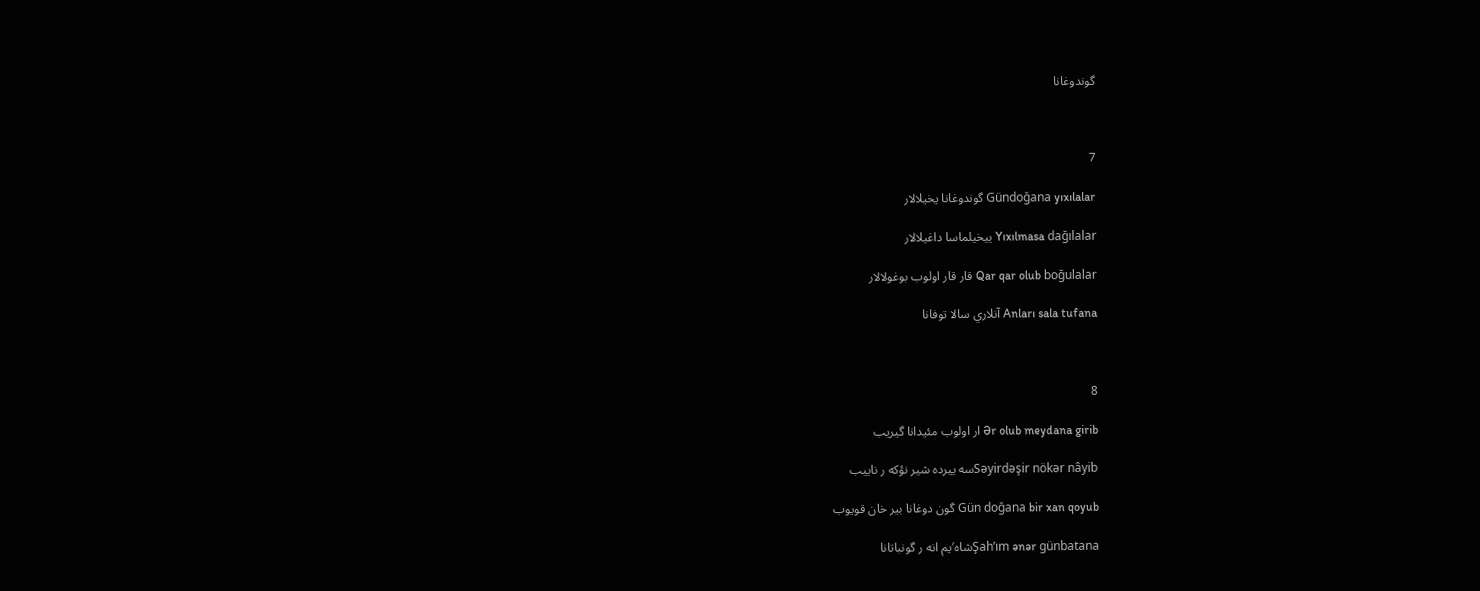گوندوغانا



7

Gündoğana yıxılalar گوندوغانا يخيلالار

Yıxılmasa dağılalar ييخيلماسا داغيلالار

Qar qar olub boğulalar قار قار اولوب بوغولالار

Anları sala tufana آنلاري سالا توفانا



8

Ər olub meydana girib ار اولوب مئيدانا گيريب

Səyirdəşir nökər nâyibسه ييرده شير نؤكه ر ناييب

Gün doğana bir xan qoyub گون دوغانا بير خان قويوب

Şah’ım ənər günbatanaشاه′يم انه ر گونباتانا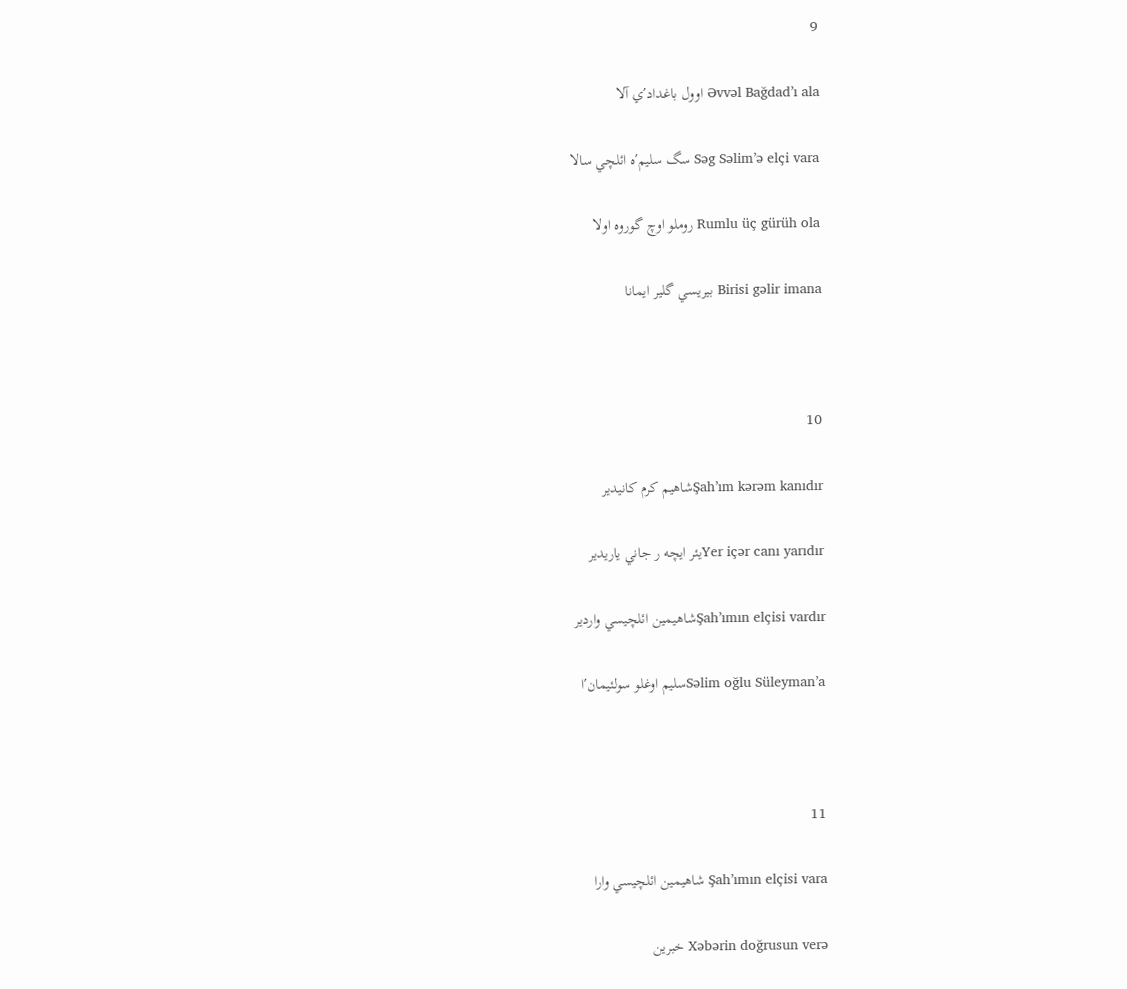9

Əvvəl Bağdad’ı ala اوول باغداد′ي آلا

Səg Səlim’ə elçi vara سگ سليم′ه ائلچي سالا

Rumlu üç gürüh ola روملو اوچ گوروه اولا

Birisi gəlir imana بيريسي گلير ايمانا



10

Şah’ım kərəm kanıdırشاهيم كرم كانيدير

Yer içər canı yarıdırيئر ايچه ر جاني ياريدير

Şah’ımın elçisi vardırشاهيمين ائلچيسي واردير

Səlim oğlu Süleyman’aسليم اوغلو سولئيمان′ا



11

Şah’ımın elçisi vara شاهيمين ائلچيسي وارا

Xəbərin doğrusun verə خبرين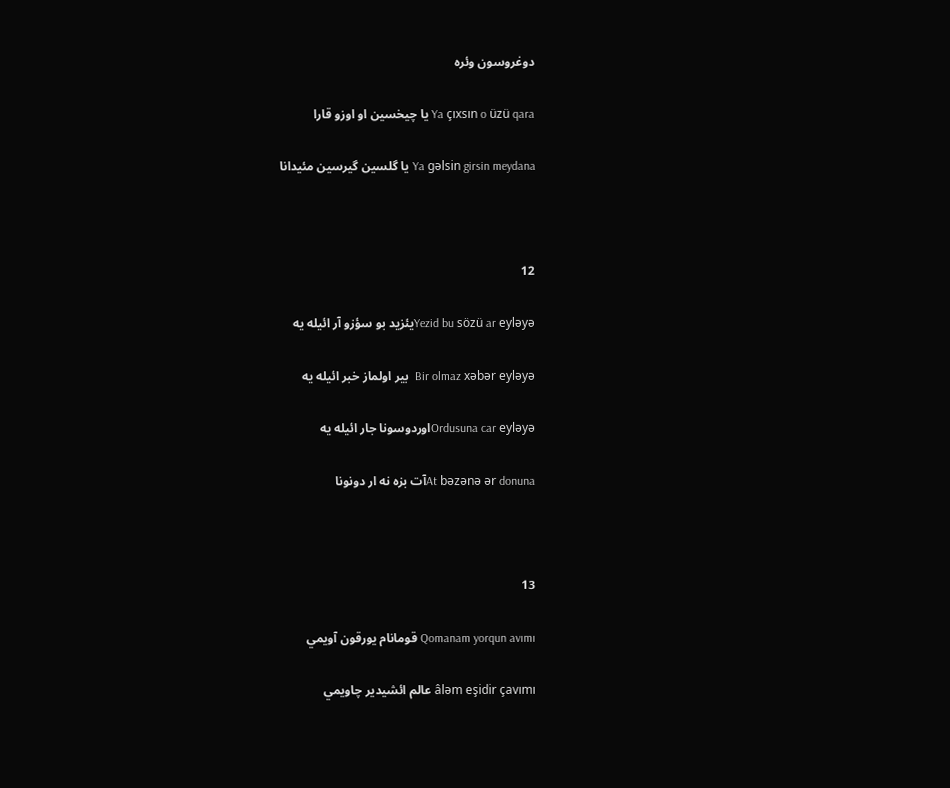دوغروسون وئره

Ya çıxsın o üzü qara يا چيخسين او اوزو قارا

Ya gəlsin girsin meydana يا گلسين گيرسين مئيدانا



12

Yezid bu sözü ar eyləyəيئزيد بو سؤزو آر ائيله يه

Bir olmaz xəbər eyləyə  بير اولماز خبر ائيله يه

Ordusuna car eyləyəاوردوسونا جار ائيله يه

At bəzənə ər donunaآت بزه نه ار دونونا



13

Qomanam yorqun avımı قومانام يورقون آويمي

âləm eşidir çavımı عالم ائشيدير چاويمي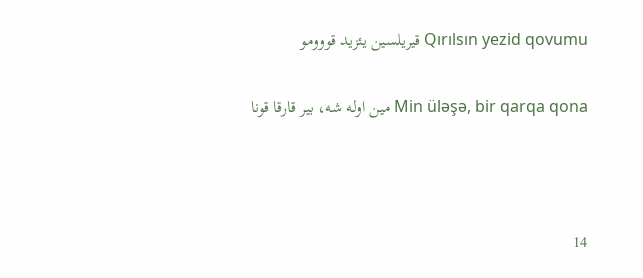Qırılsın yezid qovumu قيريلسين يئزيد قووومو

Min üləşə, bir qarqa qona مين اوله شه، بير قارقا قونا



14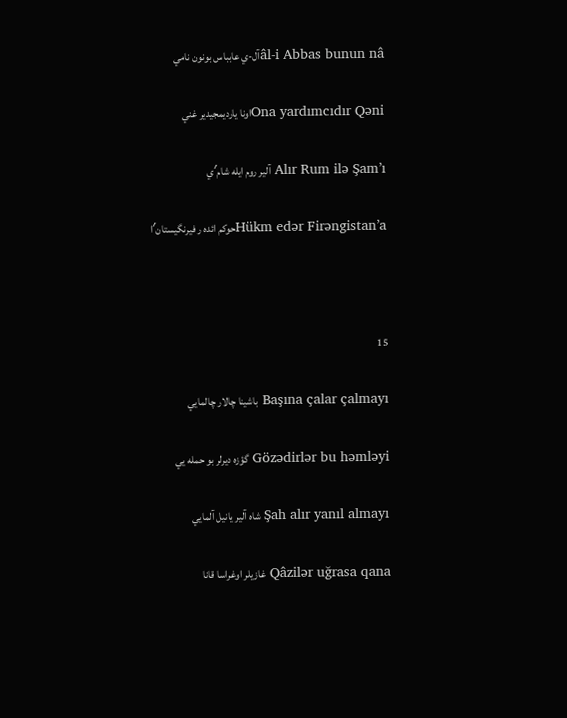âl-i Abbas bunun nâآل-ي عابباس بونون نامي

Ona yardımcıdır Qəniاونا يارديمجيدير غني

Alır Rum ilə Şam’ı آلير روم ايله شام′ي

Hükm edər Firəngistan’aحوكم ائده ر فيرنگيستان′ا



15

Başına çalar çalmayı باشينا چالار چالمايي

Gözədirlər bu həmləyi گؤزه ديرلر بو حمله يي

Şah alır yanıl almayı شاه آلير يانيل آلمايي

Qâzilər uğrasa qana غازيلر اوغراسا قانا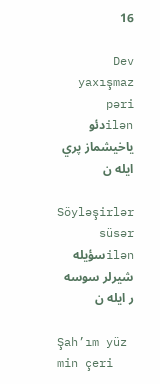16

Dev yaxışmaz pəri ilənدئو ياخيشماز پري ايله ن

Söyləşirlər süsər ilənسؤيله شيرلر سوسه ر ايله ن

Şah’ım yüz min çeri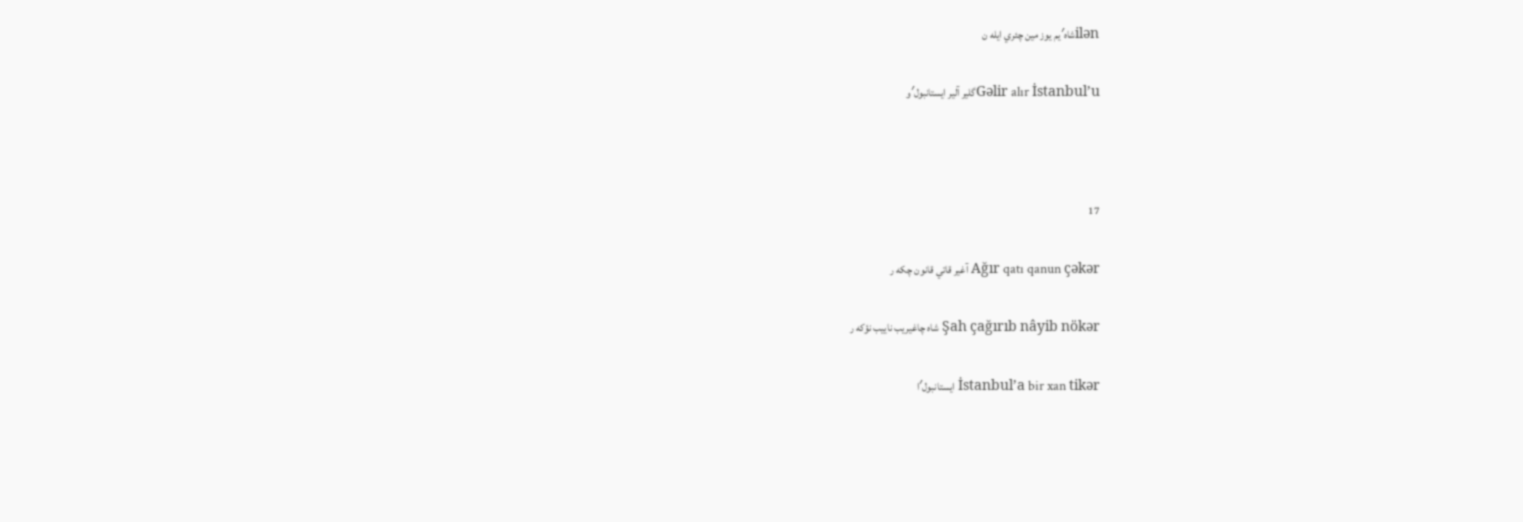ilənشاه′يم يوز مين چئري ايله ن

Gəlir alır İstanbul’uگلير آلير ايستانبول′و



17

Ağır qatı qanun çəkər آغير قاتي قانون چكه ر

Şah çağırıb nâyib nökər شاه چاغيريب ناييب نؤكه ر

İstanbul’a bir xan tikər ايستانبول′ا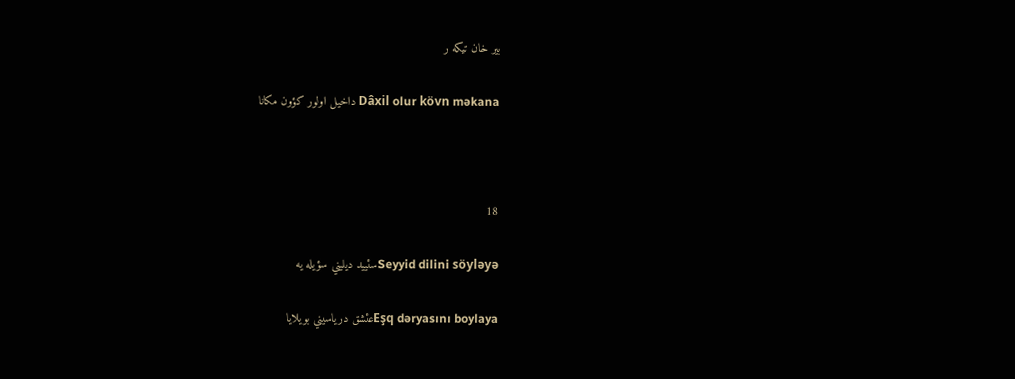بير خان تيكه ر

Dâxil olur kövn məkana داخيل اولور كؤون مكانا



18

Seyyid dilini söyləyəسئييد ديليني سؤيله يه

Eşq dəryasını boylayaعئشق درياسيني بويلايا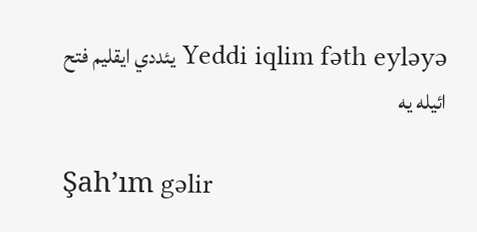Yeddi iqlim fəth eyləyə يئددي ايقليم فتح ائيله يه

Şah’ım gəlir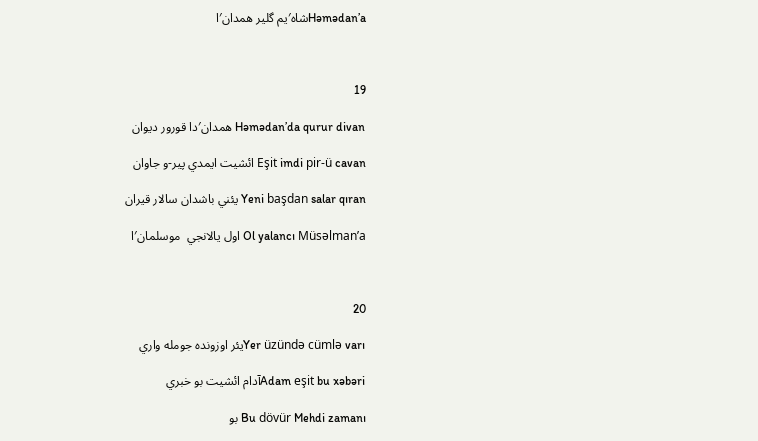Həmədan’aشاه′يم گلير همدان′ا



19

Həmədan’da qurur divan همدان′دا قورور ديوان

Eşit imdi pir-ü cavan ائشيت ايمدي پير-و جاوان

Yeni başdan salar qıran يئني باشدان سالار قيران

Ol yalancı Müsəlman’a اول يالانجي  موسلمان′ا



20

Yer üzündə cümlə varıيئر اوزونده جومله واري

Adam eşit bu xəbəriآدام ائشيت بو خبري

Bu dövür Mehdi zamanı بو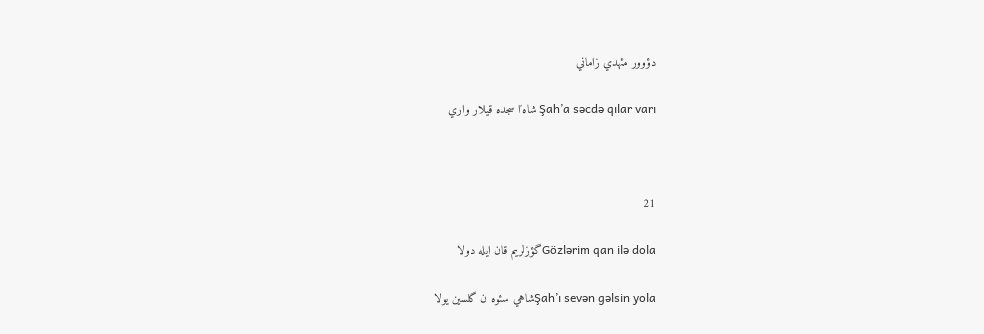دؤوور مئهدي زاماني

Şah’a səcdə qılar varı شاه′ا سجده قيلار واري



21

Gözlərim qan ilə dolaگؤزلريم قان ايله دولا

Şah’ı sevən gəlsin yolaشاهي سئوه ن گلسين يولا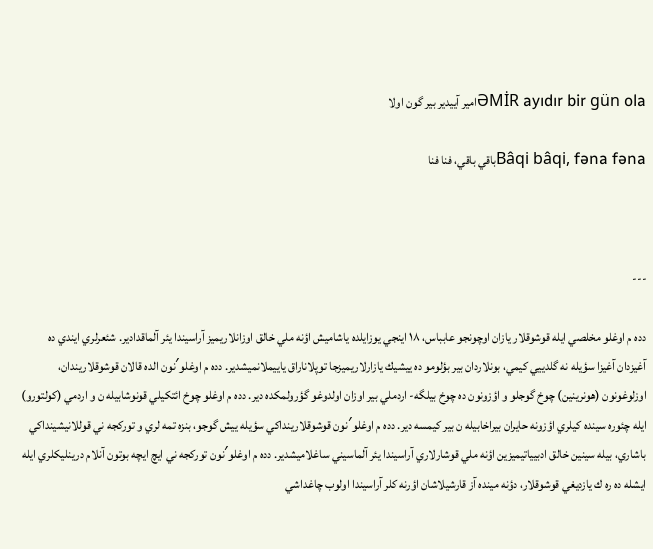ƏMİR ayıdır bir gün olaامير آييدير بير گون اولا

Bâqi bâqi, fəna fənaباقي باقي، فنا فنا



---

دده م اوغلو مخلصي ايله قوشوقلار يازان اوچونجو عابباس، ١٨ اينجي يوزايلده ياشاميش اؤنه ملي خالق اوزانلاريميز آراسيندا يئر آلماقدادير. شئعرلري ايندي ده آغيزدان آغيزا سؤيله نه گلدييي كيمي، بونلاردان بير بؤلومو ده ييشيك يازارلاريميزجا توپلاناراق ياييملانميشدير. دده م اوغلو′نون الده قالان قوشوقلاريندان، اوزلوغونون (هونرينين) چوخ گوجلو و اؤزونون ده چوخ بيلگه- اردملي بير اوزان اولدوغو گؤرولمكده دير. دده م اوغلو چوخ ائتكيلي قونوشابيله ن و اردمي (كولتورو) ايله چئوره سينده كيلري اؤزونه حايران بيراخابيله ن بير كيمسه دير. دده م اوغلو′نون قوشوقلارينداكي سؤيله ييش گوجو، بنزه تمه لري و توركجه ني قوللانيشينداكي باشاري، بيله سينين خالق ادبيياتيميزين اؤنه ملي قوشارلاري آراسيندا يئر آلماسيني ساغلاميشدير. دده م اوغلو′نون توركجه ني ايچ ايچه بوتون آنلام درينليكلري ايله ايشله ده ره ك يازديغي قوشوقلار، دؤنه مينده آز قارشيلاشان اؤرنه كلر آراسيندا اولوب چاغداشي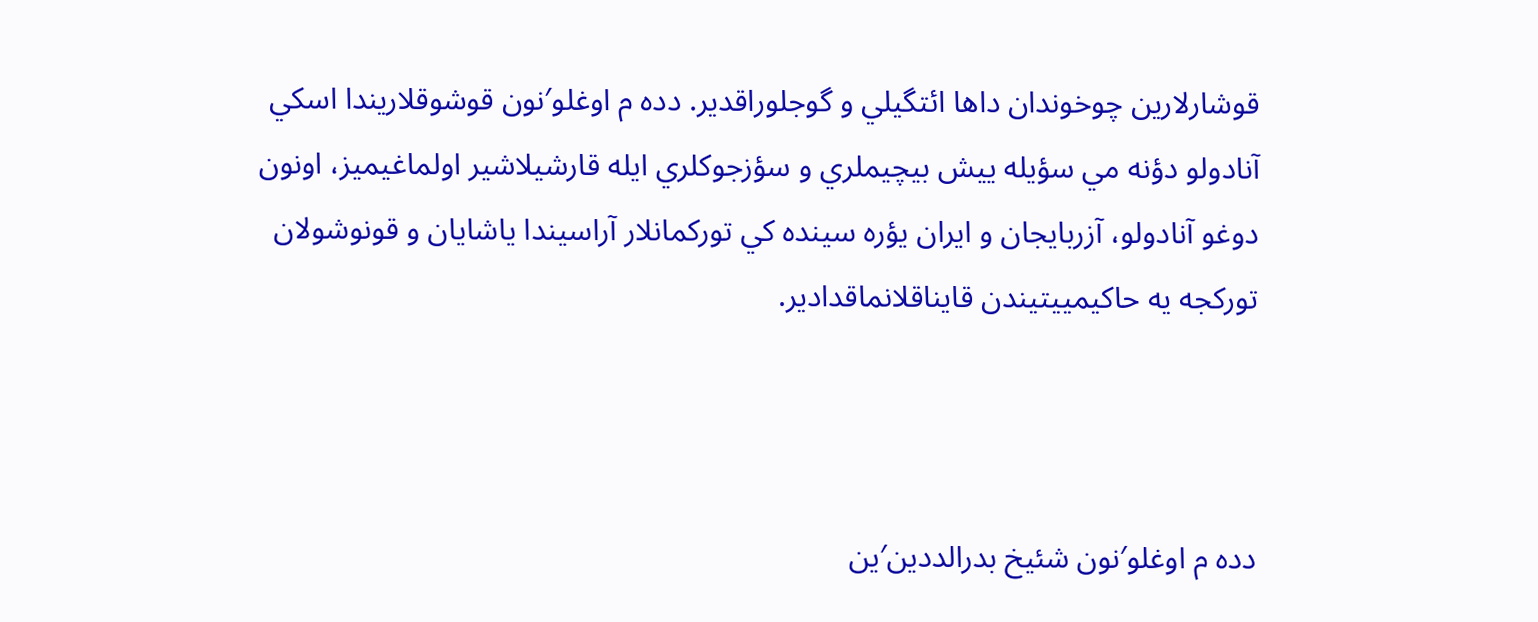قوشارلارين چوخوندان داها ائتگيلي و گوجلوراقدير. دده م اوغلو′نون قوشوقلاريندا اسكي آنادولو دؤنه مي سؤيله ييش بيچيملري و سؤزجوكلري ايله قارشيلاشير اولماغيميز، اونون دوغو آنادولو، آزربايجان و ايران يؤره سينده كي توركمانلار آراسيندا ياشايان و قونوشولان توركجه يه حاكيمييتيندن قايناقلانماقدادير.



دده م اوغلو′نون شئيخ بدرالددين′ين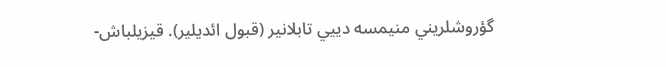گؤروشلريني منيمسه دييي تابلانير (قبول ائديلير). قيزيلباش-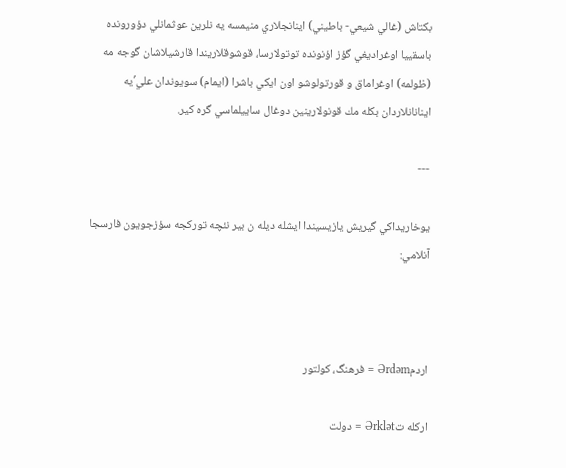بكتاش (غالي شيعي- باطيني) اينانجلاري منيمسه يه نلرين عوثمانلي دؤورونده باسقييا اوغراديغي گؤز اؤنونده توتولارسا، قوشوقلاريندا قارشيلاشان گوجه مه (ظولمه) اوغراماق و قورتولوشو اون ايكي باشرا (ايمام) سويوندان علي′يه اينانانلاردان بكله مك قونولارينين دوغال ساييلماسي گره كير.

---

يوخاريداكي گيريش يازيسيندا ايشله ديله ن بير نئچه توركجه سؤزجويون فارسجا آنلامي:



اردمƏrdəm = فرهنگ، كولتور

اركله تƏrklət = دولت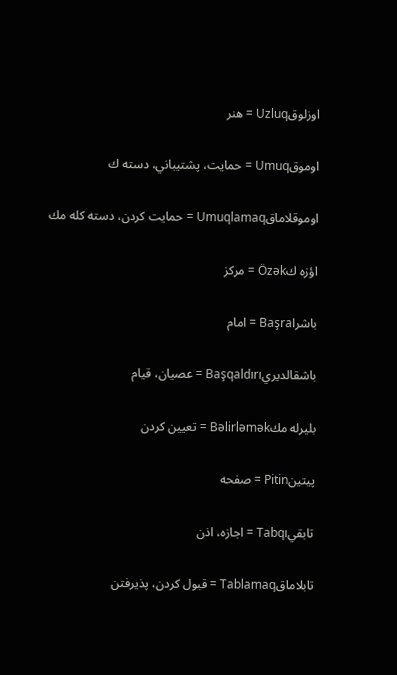اوزلوقUzluq = هنر

اوموقUmuq = حمايت، پشتيباني، دسته ك

اوموقلاماقUmuqlamaq = حمايت كردن، دسته كله مك

اؤزه كÖzək = مركز

باشراBaşra = امام

باشقالديريBaşqaldırı = عصيان، قيام

بليرله مكBəlirləmək = تعيين كردن

پيتينPitin = صفحه

تابقيTabqı = اجازه، اذن

تابلاماقTablamaq = قبول كردن، پذيرفتن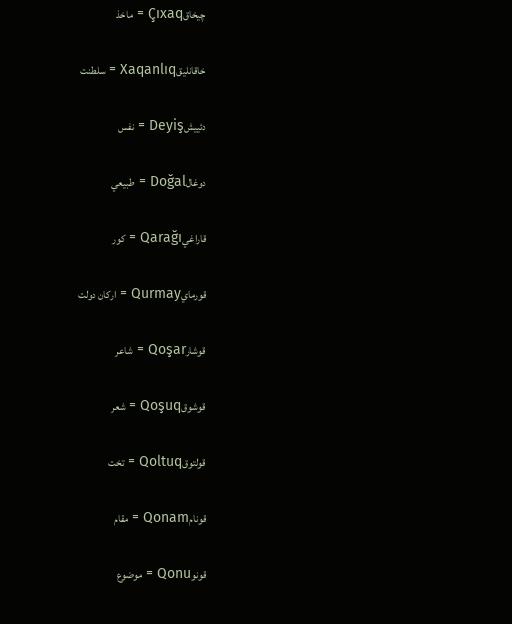چيخاقÇıxaq = ماخذ

خاقانليقXaqanlıq = سلطنت

دئييشDeyiş = نفس

دوغالDoğal = طبيعي

قاراغيQarağı = كور

قورمايQurmay = اركان دولت

قوشارQoşar = شاعر

قوشوقQoşuq = شعر

قولتوقQoltuq = تخت

قونامQonam = مقام

قونوQonu = موضوع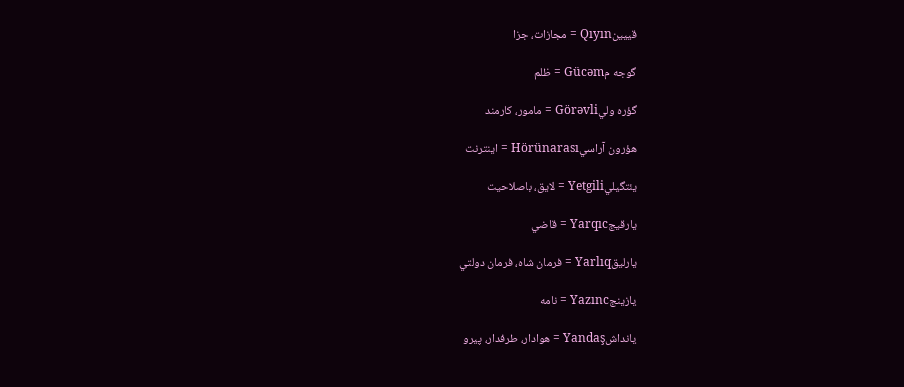قييينQıyın = مجازات، جزا

گوجه مGücəm = ظلم

گؤره وليGörəvli = مامور، كارمند

هؤرون آراسيHörünarası = اينترنت

يئتگيليYetgili = لايق، باصلاحيت

يارقيجYarqıc = قاضي

يارليقYarlıq = فرمان شاه، فرمان دولتي

يازينجYazınc = نامه

يانداشYandaş = هوادار، طرفدار، پيرو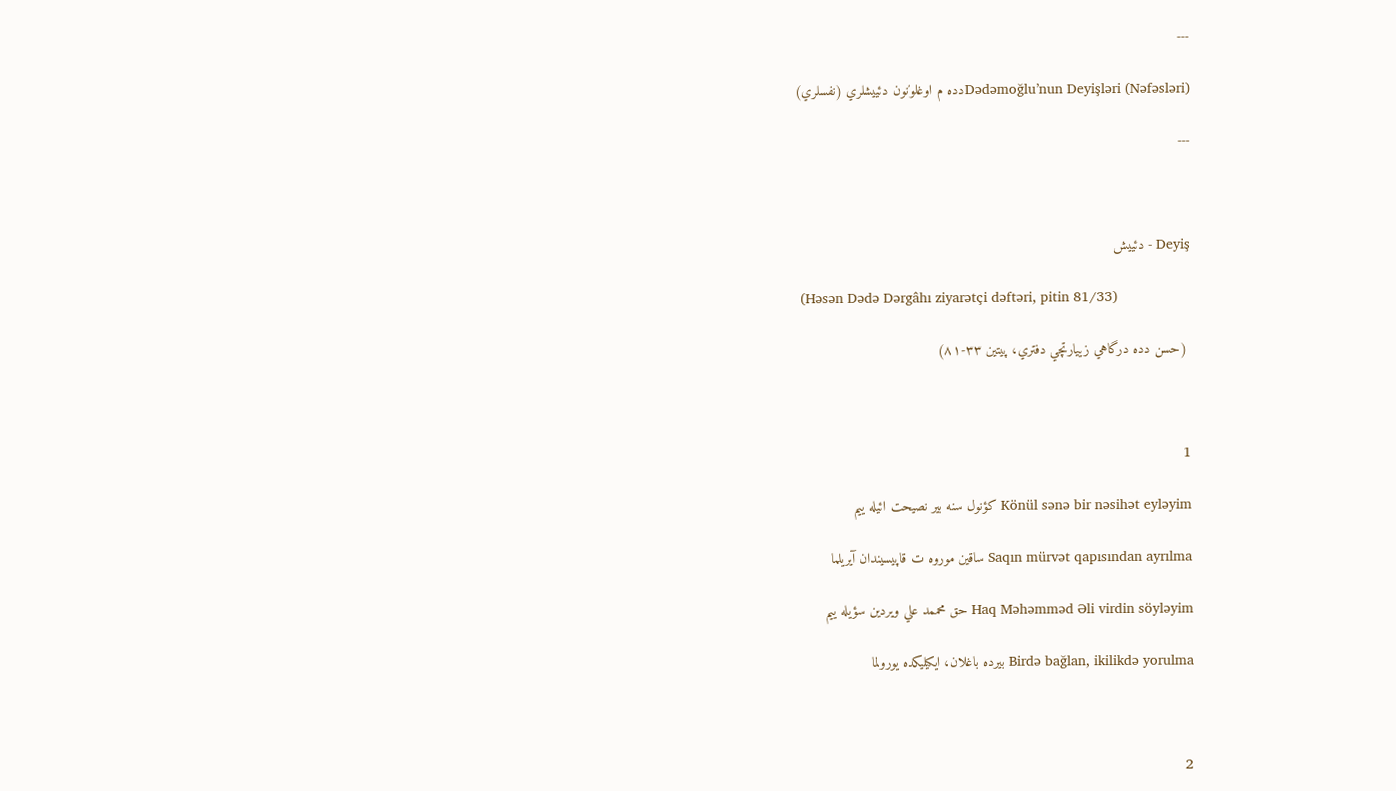---

Dədəmoğlu’nun Deyişləri (Nəfəsləri)دده م اوغلو′نون دئييشلري (نفسلري)

---



Deyiş - دئييش

 (Həsən Dədə Dərgâhı ziyarətçi dəftəri, pitin 81/33)

 (حسن دده درگاهي زييارتچي دفتري، پيتين ٣٣-٨١)



1

Könül sənə bir nəsihət eyləyim كؤنول سنه بير نصيحت ائيله ييم

Saqın mürvət qapısından ayrılma ساقين موروه ت قاپيسيندان آيريلما

Haq Məhəmməd Əli virdin söyləyim حق محممد علي ويردين سؤيله ييم

Birdə bağlan, ikilikdə yorulma بيرده باغلان، ايكيليكده يورولما



2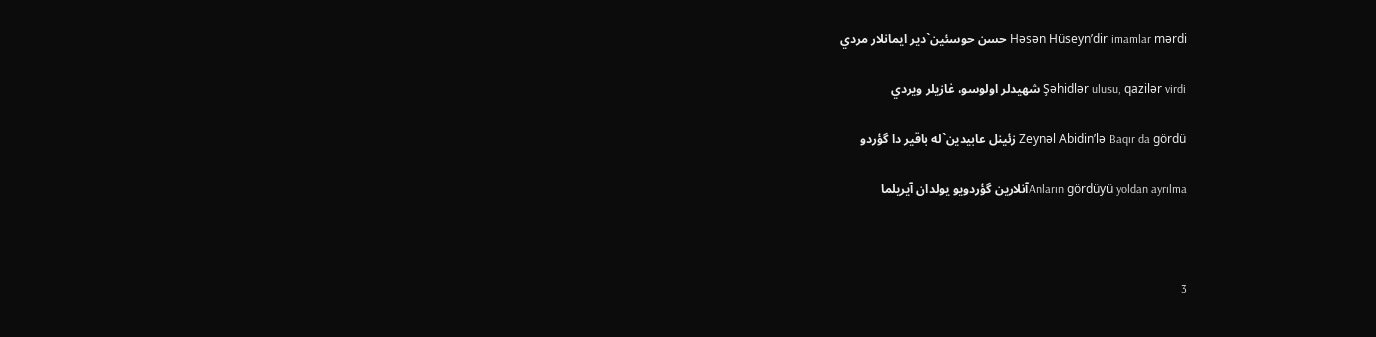Həsən Hüseyn’dir imamlar mərdi حسن حوسئين`دير ايمانلار مردي

Şəhidlər ulusu, qazilər virdi شهيدلر اولوسو، غازيلر ويردي

Zeynəl Abidin’lə Baqır da gördü زئينل عابيدين`له باقير دا گؤردو

Anların gördüyü yoldan ayrılmaآنلارين گؤردويو يولدان آيريلما



3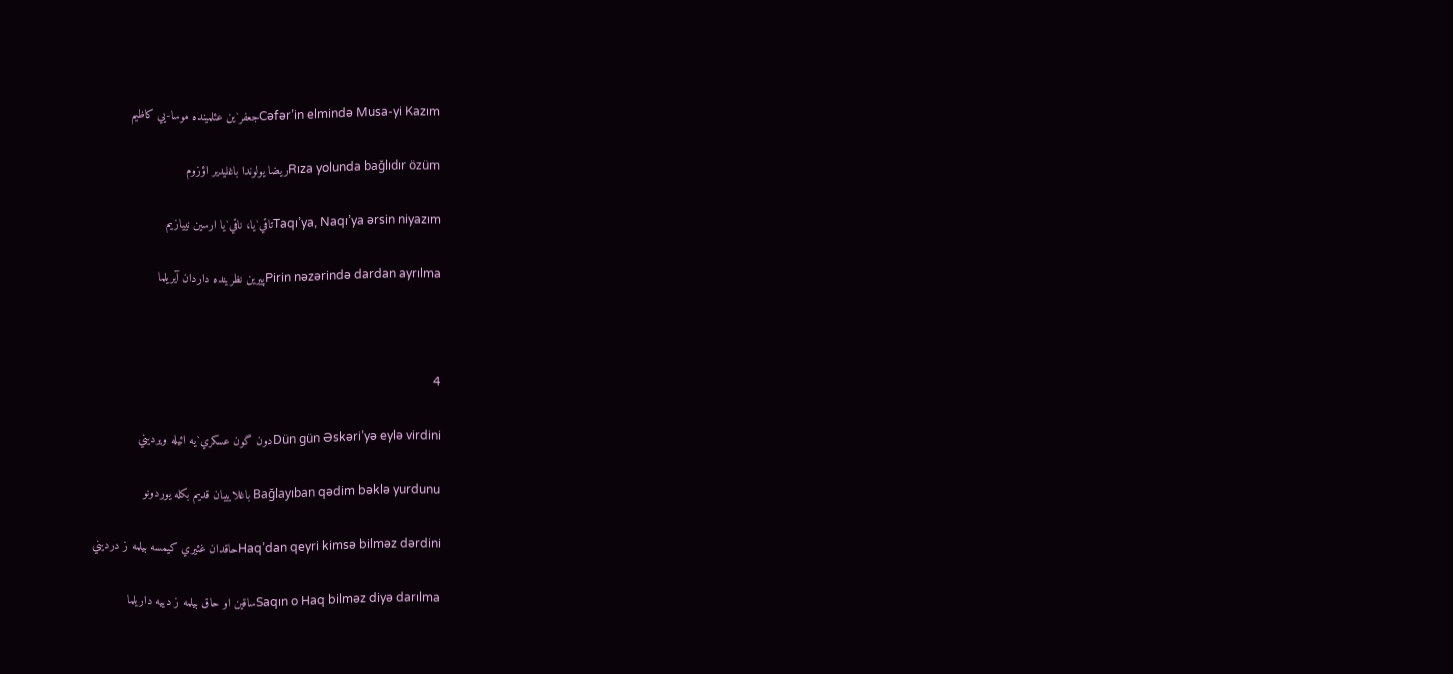Cəfər’in elmində Musa-yi Kazımجعفر`ين عئلمينده موسا-يي كاظيم

Rıza yolunda bağlıdır özümريضا يولوندا باغليدير اؤزوم

Taqı’ya, Naqı’ya ərsin niyazımتاقي`يا، ناقي`يا ارسين نييازيم

Pirin nəzərində dardan ayrılmaپيرين نظرينده داردان آيريلما



4

Dün gün Əskəri’yə eylə virdiniدون گون عسكري`يه ائيله ويرديني

Bağlayıban qədim bəklə yurdunu باغلاييبان قديم بكله يوردونو

Haq’dan qeyri kimsə bilməz dərdiniحاقدان غئيري كيمسه بيلمه ز درديني

Saqın o Haq bilməz diyə darılmaساقين او حاق بيلمه ز دييه داريلما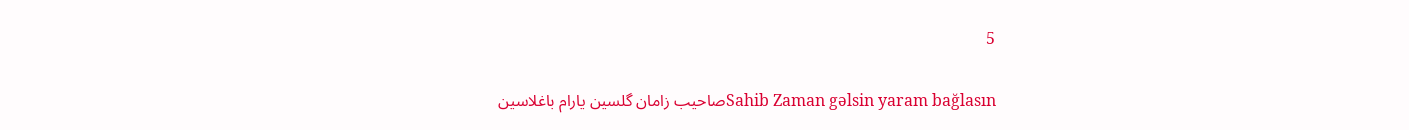5

Sahib Zaman gəlsin yaram bağlasınصاحيب زامان گلسين يارام باغلاسين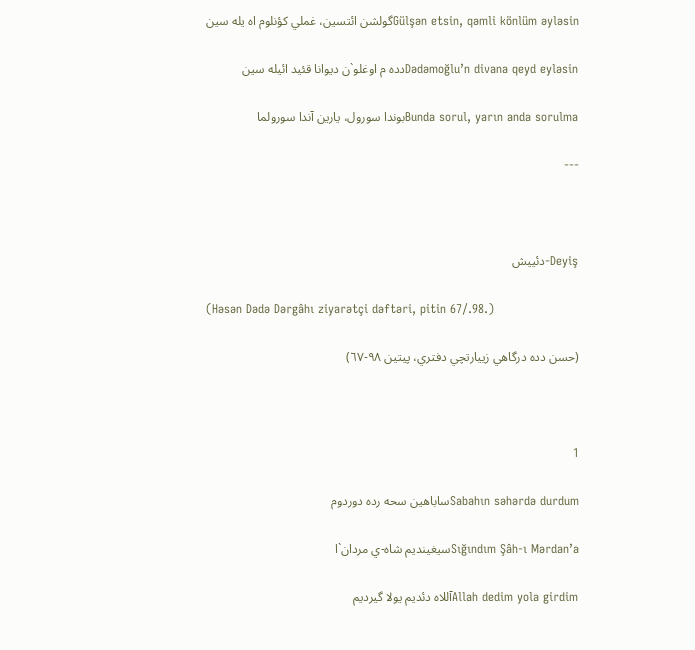Gülşən etsin, qəmli könlüm əyləsinگولشن ائتسين، غملي كؤنلوم اه يله سين

Dədəmoğlu’n divana qeyd eyləsinدده م اوغلو`ن ديوانا قئيد ائيله سين

Bunda sorul, yarın anda sorulmaبوندا سورول، يارين آندا سورولما

---



Deyiş-دئييش

(Həsən Dədə Dərgâhı ziyarətçi dəftəri, pitin 67/.98.)

(حسن دده درگاهي زييارتچي دفتري، پيتين ٩٨-٦٧)



1

Sabahın səhərdə durdumساباهين سحه رده دوردوم

Sığındım Şâh-ı Mərdan’aسيغينديم شاه-ي مردان`ا

Allah dedim yola girdimآللاه دئديم يولا گيرديم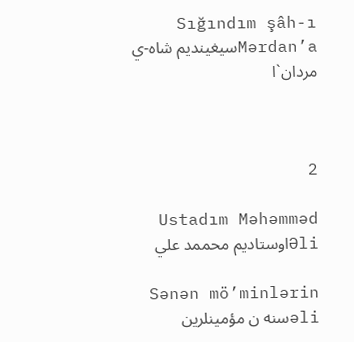Sığındım şâh-ı Mərdan’aسيغينديم شاه-ي مردان`ا



2

Ustadım Məhəmməd Əliاوستاديم محممد علي

Sənən mö’minlərin əliسنه ن مؤمينلرين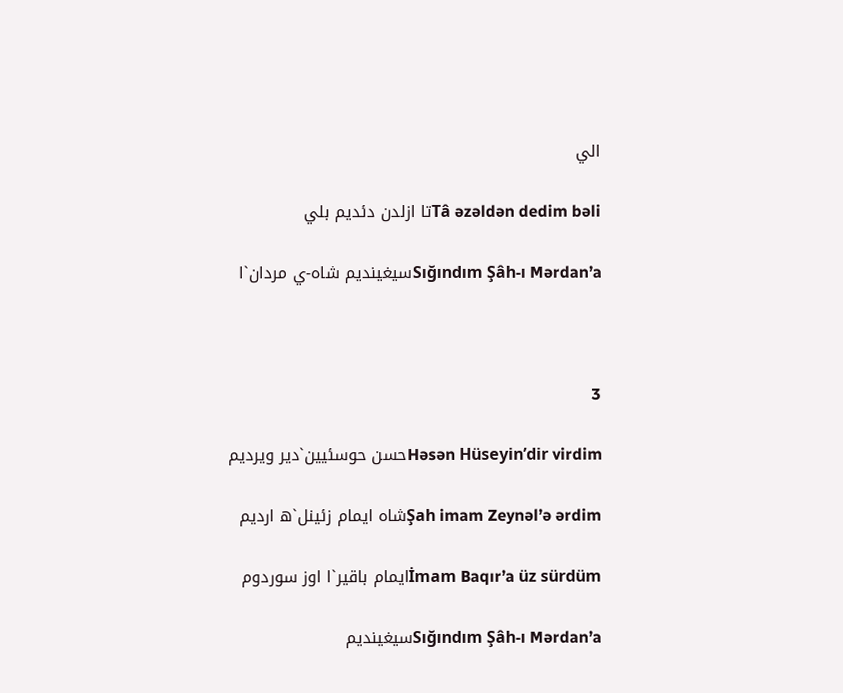الي

Tâ əzəldən dedim bəliتا ازلدن دئديم بلي

Sığındım Şâh-ı Mərdan’aسيغينديم شاه-ي مردان`ا



3

Həsən Hüseyin’dir virdimحسن حوسئيين`دير ويرديم

Şah imam Zeynəl’ə ərdimشاه ايمام زئينل`ه ارديم

İmam Baqır’a üz sürdümايمام باقير`ا اوز سوردوم

Sığındım Şâh-ı Mərdan’aسيغينديم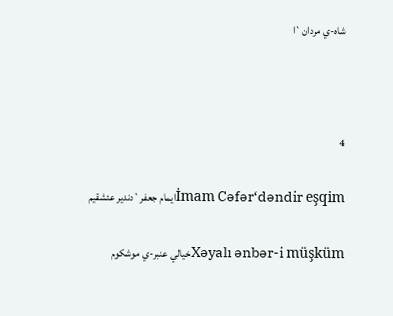شاه-ي مردان`ا



4

İmam Cəfər‘dəndir eşqimايمام جعفر`دندير عئشقيم

Xəyalı ənbər-i müşkümخيالي عنبر-ي موشكوم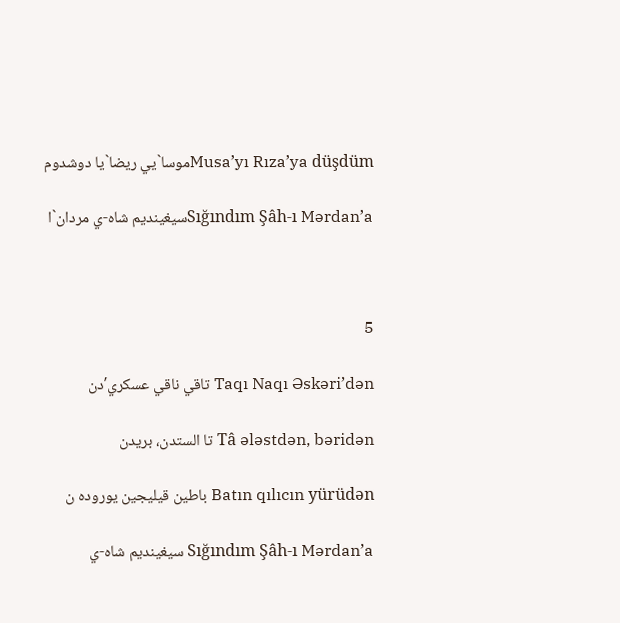Musa’yı Rıza’ya düşdümموسا`يي ريضا`يا دوشدوم

Sığındım Şâh-ı Mərdan’aسيغينديم شاه-ي مردان`ا



5

Taqı Naqı Əskəri’dən تاقي ناقي عسكري′دن

Tâ ələstdən, bəridən تا الستدن، بريدن

Batın qılıcın yürüdən باطين قيليجين يوروده ن

Sığındım Şâh-ı Mərdan’a سيغينديم شاه-ي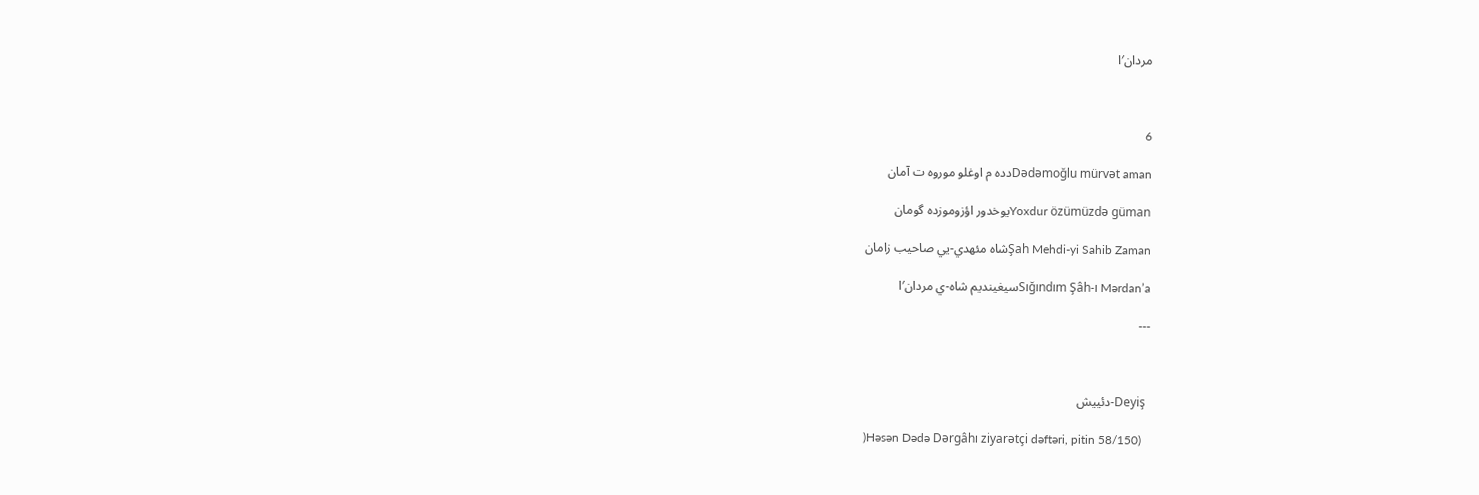مردان′ا



6

Dədəmoğlu mürvət amanدده م اوغلو موروه ت آمان

Yoxdur özümüzdə gümanيوخدور اؤزوموزده گومان

Şah Mehdi-yi Sahib Zamanشاه مئهدي-يي صاحيب زامان

Sığındım Şâh-ı Mərdan’aسيغينديم شاه-ي مردان′ا

---



 Deyiş-دئييش

)Həsən Dədə Dərgâhı ziyarətçi dəftəri, pitin 58/150)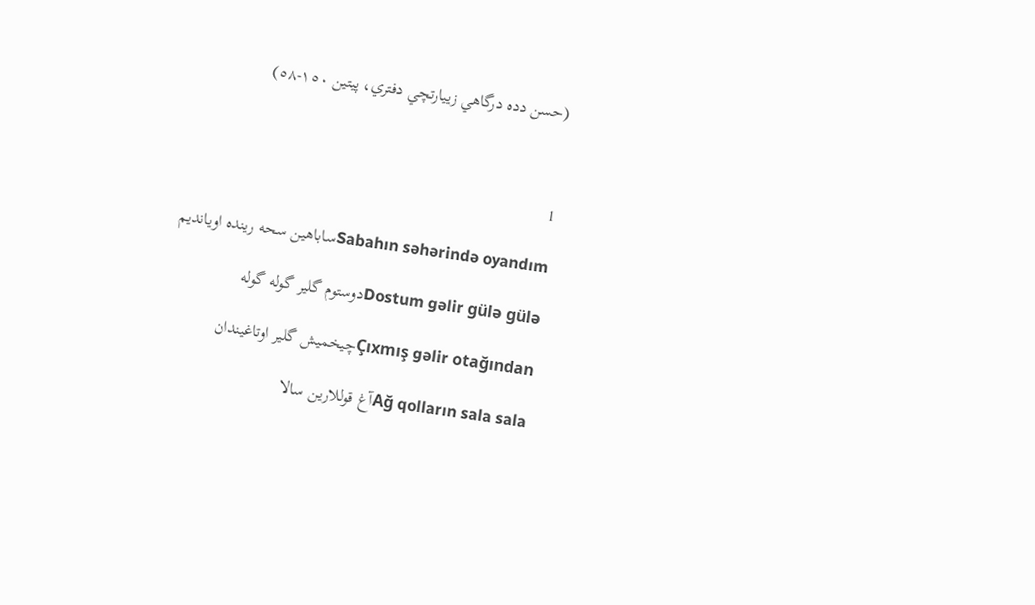(حسن دده درگاهي زييارتچي دفتري، پيتين ١٥٠-٥٨)



1

Sabahın səhərində oyandımساباهين سحه رينده اويانديم

Dostum gəlir gülə güləدوستوم گلير گوله گوله

Çıxmış gəlir otağındanچيخميش گلير اوتاغيندان

Ağ qolların sala salaآغ قوللارين سالا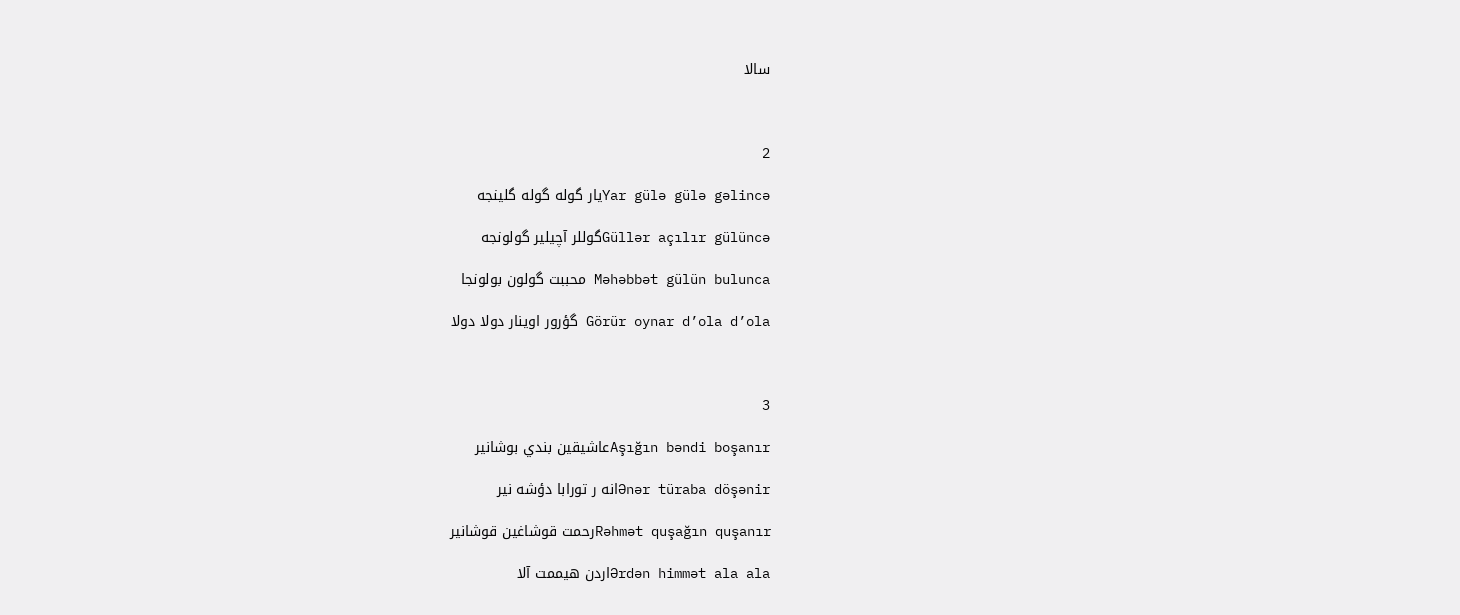سالا



2

Yar gülə gülə gəlincəيار گوله گوله گلينجه

Güllər açılır gülüncəگوللر آچيلير گولونجه

Məhəbbət gülün bulunca محببت گولون بولونجا

Görür oynar d’ola d’ola گؤرور اوينار دولا دولا



3

Aşığın bəndi boşanırعاشيقين بندي بوشانير

Ənər türaba döşənirانه ر تورابا دؤشه نير

Rəhmət quşağın quşanırرحمت قوشاغين قوشانير

Ərdən himmət ala alaاردن هيممت آلا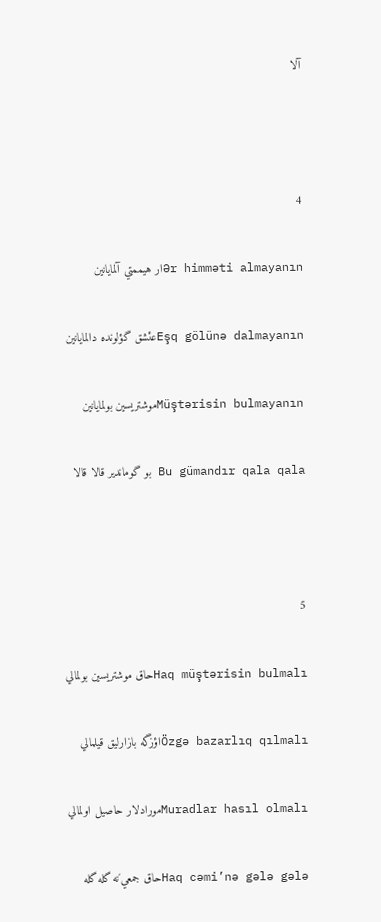آلا



4

Ər himməti almayanınار هيممتي آلمايانين

Eşq gölünə dalmayanınعئشق گؤلونده دالمايانين

Müştərisin bulmayanınموشتريسين بولمايانين

Bu gümandır qala qala بو گوماندير قالا قالا



5

Haq müştərisin bulmalıحاق موشتريسين بولمالي

Özgə bazarlıq qılmalıاؤزگه بازارليق قيلمالي

Muradlar hasıl olmalıمورادلار حاصيل اولمالي

Haq cəmi’nə gələ gələحاق جمعي′نه گله گله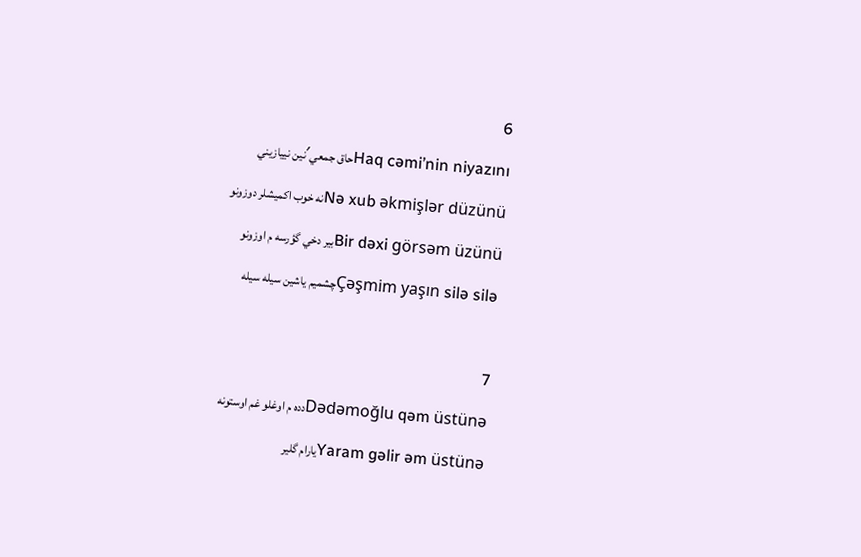6

Haq cəmi’nin niyazınıحاق جمعي′نين نييازيني

Nə xub əkmişlər düzünüنه خوب اكميشلر دوزونو

Bir dəxi görsəm üzünüبير دخي گؤرسه م اوزونو

Çəşmim yaşın silə siləچشميم ياشين سيله سيله



7

Dədəmoğlu qəm üstünəدده م اوغلو غم اوستونه

Yaram gəlir əm üstünəيارام گلير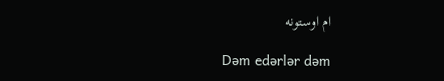ام اوستونه

Dəm edərlər dəm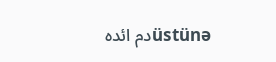üstünəدم ائده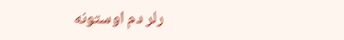رلر دم اوستونه